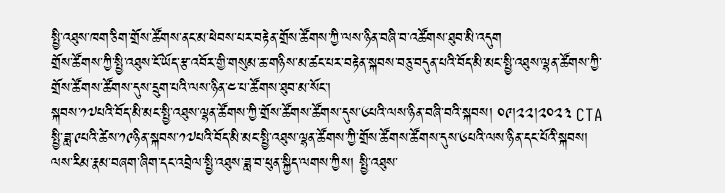སྤྱི་འཐུས་ཁག་ཅིག་གྲོས་ཚོགས་ནང་མ་ཕེབས་པར་བརྟེན་གྲོས་ཚོགས་ཀྱི་ལས་ཉིན་བཞི་བ་འཚོགས་ཐུབ་མི་འདུག
གྲོས་ཚོགས་ཀྱི་སྤྱི་འཐུས་ངོ་ཡོད་རྩ་འབོར་གྱི་གསུམ་ཆ་གཉིས་མ་ཚང་པར་བརྟེན་སྐབས་བཅུ་བདུན་པའི་བོད་མི་མང་སྤྱི་འཐུས་ལྷན་ཚོགས་ཀྱི་གྲོས་ཚོགས་ཚོགས་དུས་དྲུག་པའི་ལས་ཉིན་༤་པ་ཚོགས་ཐུབ་མ་སོང་།
སྐབས་༡༧པའི་བོད་མི་མང་སྤྱི་འཐུས་ལྷན་ཚོགས་ཀྱི་གྲོས་ཚོགས་ཚོགས་དུས་༦པའི་ལས་ཉིན་བཞི་བའི་སྐབས། ༠༩།༢༢།༢༠༢༣ CTA
སྤྱི་ཟླ་༩པའི་ཚེས་༡༩ཉིན་སྐབས་༡༧པའི་བོད་མི་མང་སྤྱི་འཐུས་ལྷན་ཚོགས་ཀྱི་གྲོས་ཚོགས་ཚོགས་དུས་༦པའི་ལས་ཉིན་དང་པོའི་སྐབས། ལས་རིམ་རྣམ་བཞག་ཞིག་དང་འབྲེལ་སྤྱི་འཐུས་ཟླ་བ་ཕུན་སྐྱིད་ལགས་ཀྱིས། སྤྱི་འཐུས་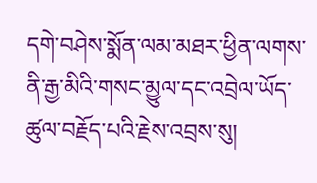དགེ་བཤེས་སྨོན་ལམ་མཐར་ཕྱིན་ལགས་ནི་རྒྱ་མིའི་གསང་མྱུལ་དང་འབྲེལ་ཡོད་ཚུལ་བརྗོད་པའི་རྗེས་འབྲས་སུ།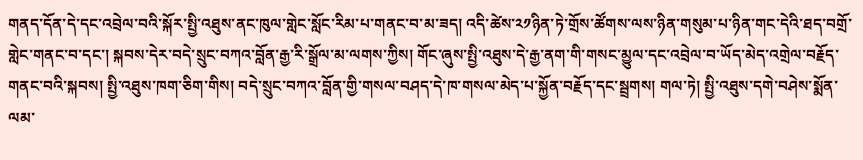གནད་དོན་དེ་དང་འབྲེལ་བའི་སྐོར་སྤྱི་འཐུས་ནང་ཁུལ་གླེང་སློང་རིམ་པ་གནང་བ་མ་ཟད། འདི་ཚེས་༢༡ཉིན་ཏེ་གྲོས་ཚོགས་ལས་ཉིན་གསུམ་པ་ཉིན་གང་དེའི་ཐད་བགྲོ་གླེང་གནང་བ་དང་། སྐབས་དེར་བདེ་སྲུང་བཀའ་བློན་རྒྱ་རི་སྒྲོལ་མ་ལགས་ཀྱིས། གོང་ཞུས་སྤྱི་འཐུས་དེ་རྒྱ་ནག་གི་གསང་མྱུལ་དང་འབྲེལ་བ་ཡོད་མེད་འགྲེལ་བརྗོད་གནང་བའི་སྐབས། སྤྱི་འཐུས་ཁག་ཅིག་གིས། བདེ་སྲུང་བཀའ་བློན་གྱི་གསལ་བཤད་དེ་ཁ་གསལ་མེད་པ་སྐྱོན་བརྗོད་དང་སྦྲགས། གལ་ཏེ། སྤྱི་འཐུས་དགེ་བཤེས་སྨོན་ལམ་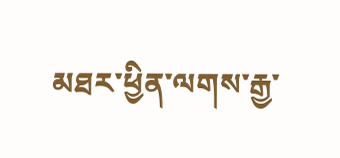མཐར་ཕྱིན་ལགས་རྒྱ་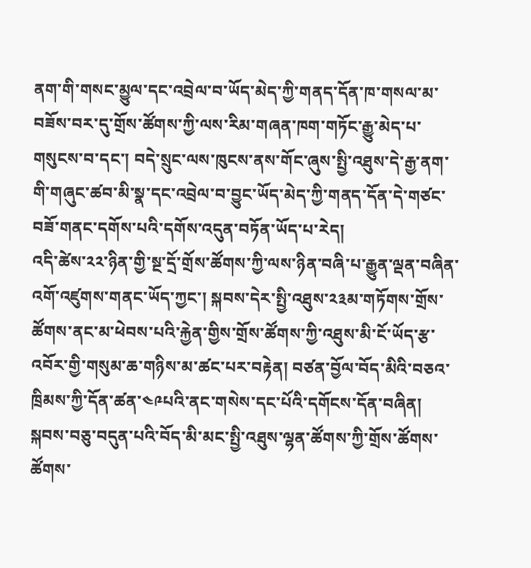ནག་གི་གསང་མྱུལ་དང་འབྲེལ་བ་ཡོད་མེད་ཀྱི་གནད་དོན་ཁ་གསལ་མ་བཟོས་བར་དུ་གྲོས་ཚོགས་ཀྱི་ལས་རིམ་གཞན་ཁག་གཏོང་རྒྱུ་མེད་པ་གསུངས་བ་དང་། བདེ་སྲུང་ལས་ཁུངས་ནས་གོང་ཞུས་སྤྱི་འཐུས་དེ་རྒྱ་ནག་གི་གཞུང་ཚབ་མི་སྣ་དང་འབྲེལ་བ་བྱུང་ཡོད་མེད་ཀྱི་གནད་དོན་དེ་གཙང་བཟོ་གནང་དགོས་པའི་དགོས་འདུན་བཏོན་ཡོད་པ་རེད།
འདི་ཚེས་༢༢་ཉིན་གྱི་སྔ་དྲོ་གྲོས་ཚོགས་ཀྱི་ལས་ཉིན་བཞི་པ་རྒྱུན་ལྡན་བཞིན་འགོ་འཛུགས་གནང་ཡོད་ཀྱང་། སྐབས་དེར་སྤྱི་འཐུས་༢༣མ་གཏོགས་གྲོས་ཚོགས་ནང་མ་ཕེབས་པའི་རྐྱེན་གྱིས་གྲོས་ཚོགས་ཀྱི་འཐུས་མི་ངོ་ཡོད་རྩ་འབོར་གྱི་གསུམ་ཆ་གཉིས་མ་ཚང་པར་བརྟེན། བཙན་བྱོལ་བོད་མིའི་བཅའ་ཁྲིམས་ཀྱི་དོན་ཚན་༤༩པའི་ནང་གསེས་དང་པོའི་དགོངས་དོན་བཞིན། སྐབས་བཅུ་བདུན་པའི་བོད་མི་མང་སྤྱི་འཐུས་ལྷན་ཚོགས་ཀྱི་གྲོས་ཚོགས་ཚོགས་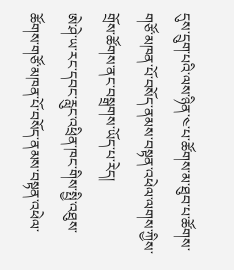དུས་དྲུག་པའི་ལས་ཉིན་༤་པ་ཚོགས་མ་ཐུབ་པ་ཚོགས་གཙོ་མཁན་པོ་བསོད་ནམས་བསྟན་འཕེལ་ལགས་ཀྱིས་གྲོས་ཚོགས་ནང་བསྒྲགས་ཡོད་པ་རེད།
ཨེ་ཤེ་ཡ་རང་དབང་རླུང་འཕྲིན་ཁང་གིས་སྤྱི་འཐུས་ཚོགས་གཙོ་མཁན་པོ་བསོད་ནམས་བསྟན་འཕེལ་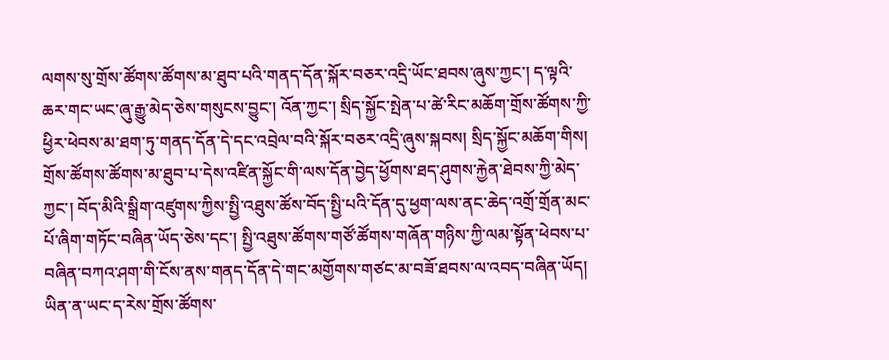ལགས་སུ་གྲོས་ཚོགས་ཚོགས་མ་ཐུབ་པའི་གནད་དོན་སྐོར་བཅར་འདྲི་ཡོང་ཐབས་ཞུས་ཀྱང་། ད་ལྟའི་ཆར་གང་ཡང་ཞུ་རྒྱུ་མེད་ཅེས་གསུངས་བྱུང་། འོན་ཀྱང་། སྲིད་སྐྱོང་སྤེན་པ་ཚེ་རིང་མཆོག་གྲོས་ཚོགས་ཀྱི་ཕྱིར་ཕེབས་མ་ཐག་ཏུ་གནད་དོན་དེ་དང་འབྲེལ་བའི་སྐོར་བཅར་འདྲི་ཞུས་སྐབས། སྲིད་སྐྱོང་མཆོག་གིས། གྲོས་ཚོགས་ཚོགས་མ་ཐུབ་པ་དེས་འཛིན་སྐྱོང་གི་ལས་དོན་བྱེད་ཕྱོགས་ཐད་ཤུགས་རྐྱེན་ཐེབས་ཀྱི་མེད་ཀྱང་། བོད་མིའི་སྒྲིག་འཛུགས་ཀྱིས་སྤྱི་འཐུས་ཚོས་བོད་སྤྱི་པའི་དོན་དུ་ཕྱག་ལས་ནང་ཆེད་འགྲོ་གྲོན་མང་པོ་ཞིག་གཏོང་བཞིན་ཡོད་ཅེས་དང་། སྤྱི་འཐུས་ཚོགས་གཙོ་ཚོགས་གཞོན་གཉིས་ཀྱི་ལམ་སྟོན་ཕེབས་པ་བཞིན་བཀའ་ཤག་གི་ངོས་ནས་གནད་དོན་དེ་གང་མགྱོགས་གཙང་མ་བཟོ་ཐབས་ལ་འབད་བཞིན་ཡོད། ཡིན་ན་ཡང་ད་རེས་གྲོས་ཚོགས་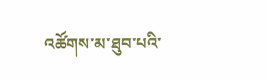འཚོགས་མ་ཐུབ་པའི་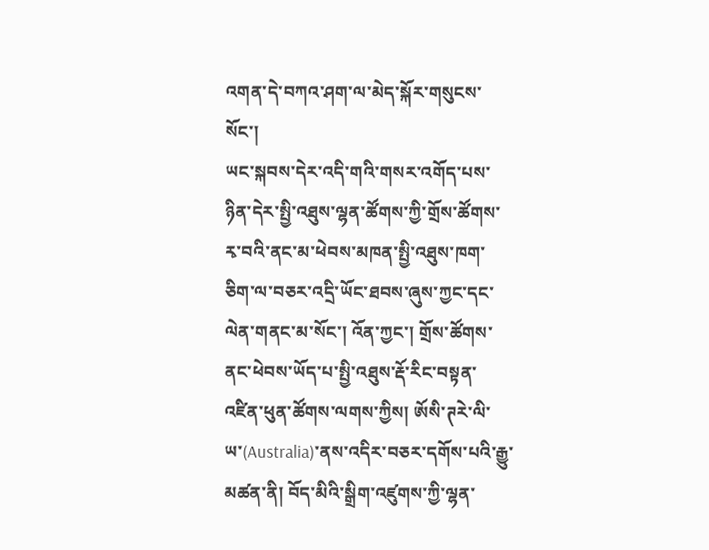འགན་དེ་བཀའ་ཤག་ལ་མེད་སྐོར་གསུངས་སོང་།
ཡང་སྐབས་དེར་འདི་གའི་གསར་འགོད་པས་ཉིན་དེར་སྤྱི་འཐུས་ལྷན་ཚོགས་ཀྱི་གྲོས་ཚོགས་རྭ་བའི་ནང་མ་ཕེབས་མཁན་སྤྱི་འཐུས་ཁག་ཅིག་ལ་བཅར་འདྲི་ཡོང་ཐབས་ཞུས་ཀྱང་དང་ལེན་གནང་མ་སོང་། འོན་ཀྱང་། གྲོས་ཚོགས་ནང་ཕེབས་ཡོད་པ་སྤྱི་འཐུས་རྡོ་རིང་བསྟན་འཛིན་ཕུན་ཚོགས་ལགས་ཀྱིས། ཨོསི་ཊརེ་ལི་ཡ་(Australia)་ནས་འདིར་བཅར་དགོས་པའི་རྒྱུ་མཚན་ནི། བོད་མིའི་སྒྲིག་འཛུགས་ཀྱི་ལྷན་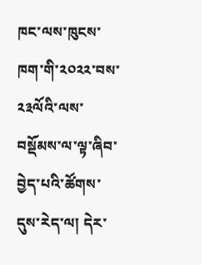ཁང་ལས་ཁུངས་ཁག་གི་༢༠༢༢་བས་༢༣ལོའི་ལས་བསྡོམས་ལ་ལྟ་ཞིབ་བྱེད་པའི་ཚོགས་དུས་རེད་ལ། དེར་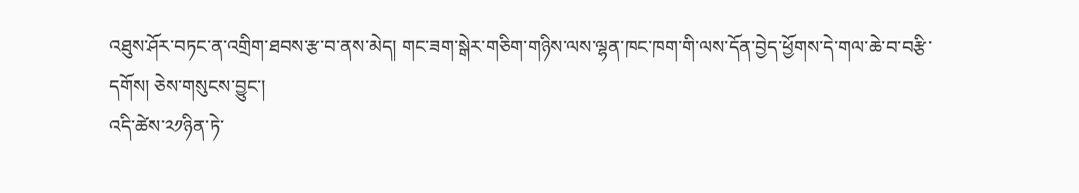འཐུས་ཤོར་བཏང་ན་འགྲིག་ཐབས་རྩ་བ་ནས་མེད། གང་ཟག་སྒེར་གཅིག་གཉིས་ལས་ལྷན་ཁང་ཁག་གི་ལས་དོན་བྱེད་ཕྱོགས་དེ་གལ་ཆེ་བ་བརྩི་དགོས། ཅེས་གསུངས་བྱུང་།
འདི་ཚེས་༢༡ཉིན་ཏེ་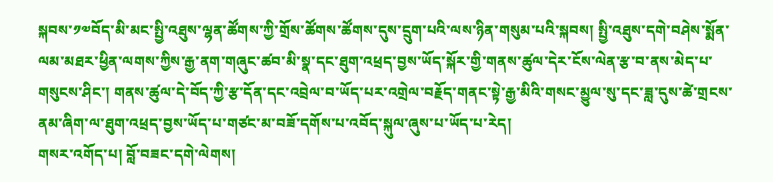སྐབས་༡༧བོད་མི་མང་སྤྱི་འཐུས་ལྷན་ཚོགས་ཀྱི་གྲོས་ཚོགས་ཚོགས་དུས་དྲུག་པའི་ལས་ཉིན་གསུམ་པའི་སྐབས། སྤྱི་འཐུས་དགེ་བཤེས་སྨོན་ལམ་མཐར་ཕྱིན་ལགས་ཀྱིས་རྒྱ་ནག་གཞུང་ཚབ་མི་སྣ་དང་ཐུག་འཕྲད་བྱས་ཡོད་སྐོར་གྱི་གནས་ཚུལ་དེར་ངོས་ལེན་རྩ་བ་ནས་མེད་པ་གསུངས་ཤིང་། གནས་ཚུལ་དེ་བོད་ཀྱི་རྩ་དོན་དང་འབྲེལ་བ་ཡོད་པར་འགྲེལ་བརྗོད་གནང་སྟེ་རྒྱ་མིའི་གསང་མྱུལ་སུ་དང་ཟླ་དུས་ཚེ་གྲངས་ནམ་ཞིག་ལ་ཐུག་འཕྲད་བྱས་ཡོད་པ་གཙང་མ་བཟོ་དགོས་པ་འབོད་སྐུལ་ཞུས་པ་ཡོད་པ་རེད།
གསར་འགོད་པ། བློ་བཟང་དགེ་ལེགས།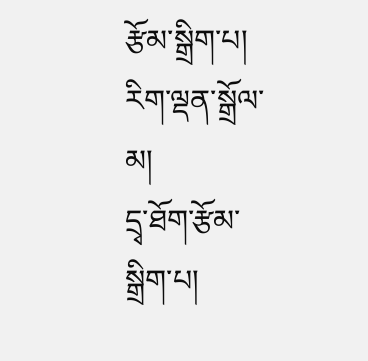རྩོམ་སྒྲིག་པ། རིག་ལྡན་སྒྲོལ་མ།
དྲྭ་ཐོག་རྩོམ་སྒྲིག་པ།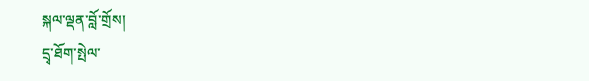སྐལ་ལྡན་བློ་གྲོས།
དྲྭ་ཐོག་སྤེལ་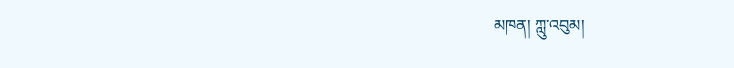མཁན། ཀླུ་འབུམ།